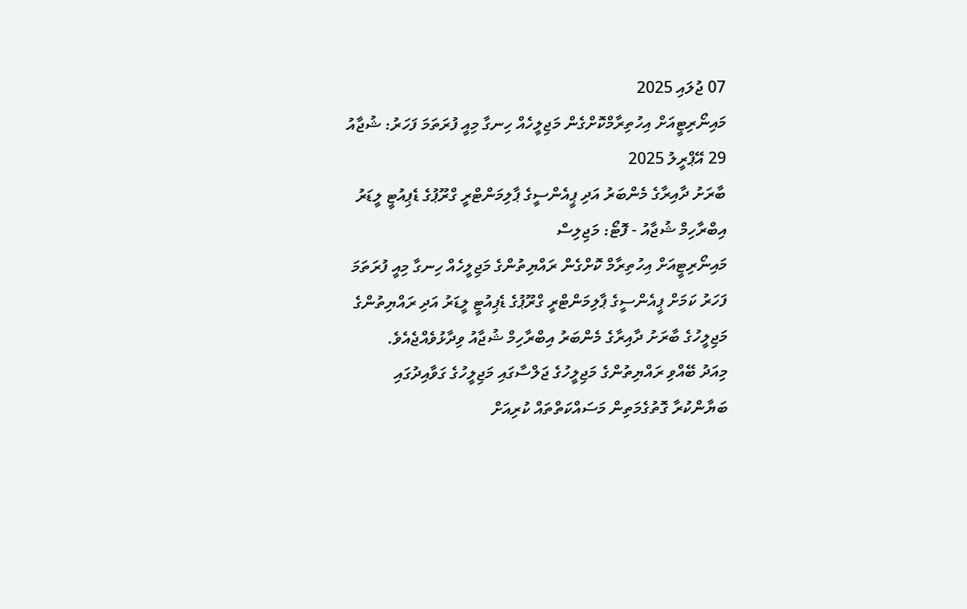07 ޖުލައި 2025
މައިނޯރިޓީއަށް އިހުތިރާމްކޮށްގެން މަޖިލީހެއް ހިނގާ މިއީ ފުރަތަމަ ފަހަރު: ޝުޖާއު
29 އޭޕްރީލު 2025
ބާރަށު ދާއިރާގެ މެންބަރު އަދި ޕީއެންސީގެ ޕާލިމަންޓްރީ ގްރޫޕުގެ ޑެޕިއުޓީ ލީޑަރު އިބްރާހިމް ޝުޖާއު - ފޮޓޯ: މަޖިލިސް
މައިނޯރިޓީއަށް އިހުތިރާމް ކޮށްގެން ރައްޔިތުންގެ މަޖިލީހެއް ހިނގާ މިއީ ފުރަތަމަ ފަހަރު ކަމަށް ޕީއެންސީގެ ޕާލިމަންޓްރީ ގްރޫޕުގެ ޑެޕިއުޓީ ލީޑަރު އަދި ރައްޔިތުންގެ މަޖިލީހުގެ ބާރަށު ދާއިރާގެ މެންބަރު އިބްރާހިމް ޝުޖާއު ވިދާޅުވެއްޖެއެވެ.
މިއަދު ބޭއްވި ރައްޔިތުންގެ މަޖިލީހުގެ ޖަލްސާގައި މަޖިލީހުގެ ގަވާއިދުގައި ބަޔާންކުރާ ގޮތުގެމަތިން މަސައްކަތްތައް ކުރިއަށް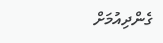ގެންދިއުމަށް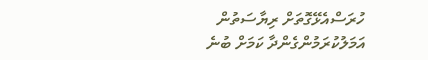ހުރަސްއެޅޭގޮތަށް ރިޔާސަތުން އަމަލުކުރަމުންގެންދާ ކަމަށް ބުނެ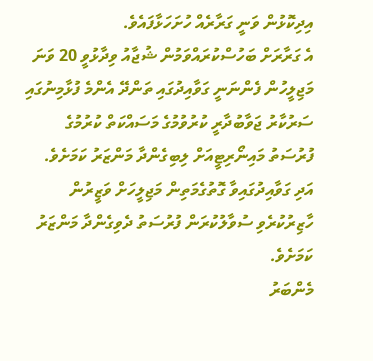އިދިކޮޅުން ވަނީ ގަރާރެއް ހުށަހަޅާފައެވެ.
އެ ގަރާރަށް ބަހުސްކުރައްވަމުން ޝުޖާއު ވިދާޅުވީ 20 ވަނަ މަޖިލީހުން ފެންނަނީ ގަވާއިދުގައި ތަންދޭ އެންމެ ފުޅާމިނުގައި ސަރުކާރު ޖަވާބުދާރީ ކުރުވުމުގެ މަސައްކަތް ކުރުމުގެ ފުރުސަތު މައިނޯރިޓީއަށް ލިބިގެންދާ މަންޒަރު ކަމަށެވެ. އަދި ގަވާއިދުގައިވާ ގޮތުގެމަތިން މަޖިލީހަށް ވަޒީރުން ހާޒިރުކުރެވި ސުވާލުކުރަން ފުރުސަތު ދެވިގެންދާ މަންޒަރު ކަމަށެވެ.
މެންބަރު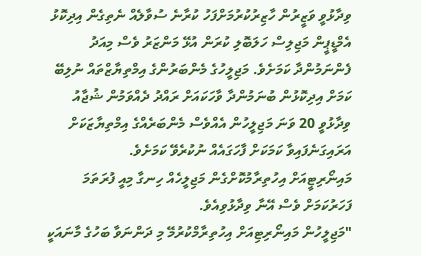ވިދާޅުވީ ވަޒީރުން ހާޒިރުކުރުމަށްފަހު ކުރާނެ ސުވާލެއް ނެތިގެން އިދިކޮޅު އެމްޑީޕީން މަޖިލިސް ހަލަބޮލި ކުރަން އުޅޭ މަންޒަރު ވެސް މިއަދު ފެންނަމުންދާ ކަމަށެވެ. މަޖިލީހުގެ މެންބަރުންގެ އިމްތިޔާޒްތައް ނުލިބޭ ކަމަށް އިދިކޮޅުން ބުނަމުންދާ ވާހަކައަށް ރައްދު ދެއްވަމުން ޝުޖާއު ވިދާޅުވީ 20 ވަނަ މަޖިލީހުން އެއްވެސް މެންބަރެއްގެ އިމްތިޔާޒަކަށް އަރައިގަނެފައިވާ ކަމަކަށް ފާހަގައެއް ނުކުރެވޭ ކަމަށެވެ.
މައިނޯރިޓީއަށް އިހުތިރާމުކޮށްގެން މަޖިލީހެއް ހިނގާ މިއީ ފުރަތަމަ ފަހަރުކަމަށް ވެސް އޭނާ ވިދާޅުވިއެވެ.
"މަޖިލީހުން މައިނޯރިޓިއަށް އިހުތިރާމްކުރުމޭ މި ދަންނަވާ ބަހުގެ މާނައަކީ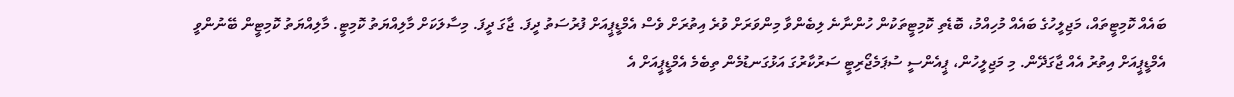ބައެއް ކޮމިޓީތައް، މަޖިލީހުގެ ބައެއް މުހިއްމު، ބޮޑެތި ކޮމިޓީތަކުން ހުންނާނެ ލިބެންވާ މިންވަރަށް ވުރެ އިތުރަށް ވެސް އެމްޑީޕީއަށް ފުރުސަތު ދީފަ. ޖާގަ ދީފަ. މިސާލަކަށް މާލިއްޔަތު ކޮމިޓީ. މާލިއްޔަތު ކޮމިޓީން ބޭނުންވީ އެމްޑީޕީއަށް އިތުރު އެއް ޖާގަދޭން. މި މަޖިލީހުން، ޕީއެންސީ ސުޕަމެޖޯރިޓީ ސަރުކާރުގަ އަޅުގަނޑުމެން ތިބެމެ އެމްޑީޕީއަށް އެ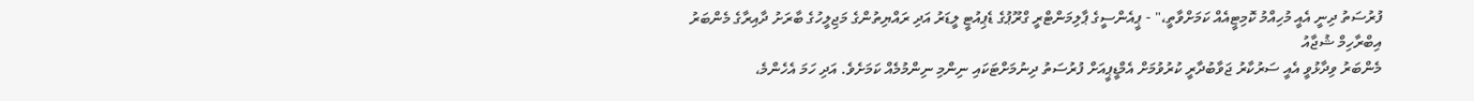ފުރުސަތު ދިނީ އެއީ މުހިއްމު ކޮމިޓީއެއް ކަމަށްވާތީ،" - ޕީއެންސީގެ ޕާލިމަންޓްރީ ގްރޫޕުގެ ޑެޕިއުޓީ ލީޑަރު އަދި ރައްޔިތުންގެ މަޖިލީހުގެ ބާރަށު ދާއިރާގެ މެންބަރު އިބްރާހިމް ޝުޖާއު
މެންބަރު ވިދާޅުވީ އެއީ ސަރުކާރު ޖަވާބުދާރީ ކުރުވުމަށް އެމްޑީޕީއަށް ފުރުސަތު ދިނުމަށްޓަކައި ނިންމި ނިންމުމެއް ކަމަށެވެ. އަދި ހަމަ އެހެންމެ،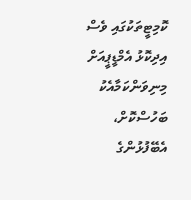ކޮމިޓީތަކުގައި ވެސް އިދިކޮޅު އެމްޑީޕީއަށް މިނިވަންކަމާއެކު ބަހުސްކޮށް، އެބޭފުޅުންގެ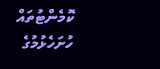ކޮމެންޓުތައް ހުށަހެޅުމުގެ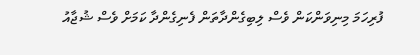ފުރިހަމަ މިނިވަންކަން ވެސް ލިބިގެންދާތަން ފެނިގެންދާ ކަމަށް ވެސް ޝުޖާއު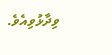ވިދާޅުވިއެވެ.